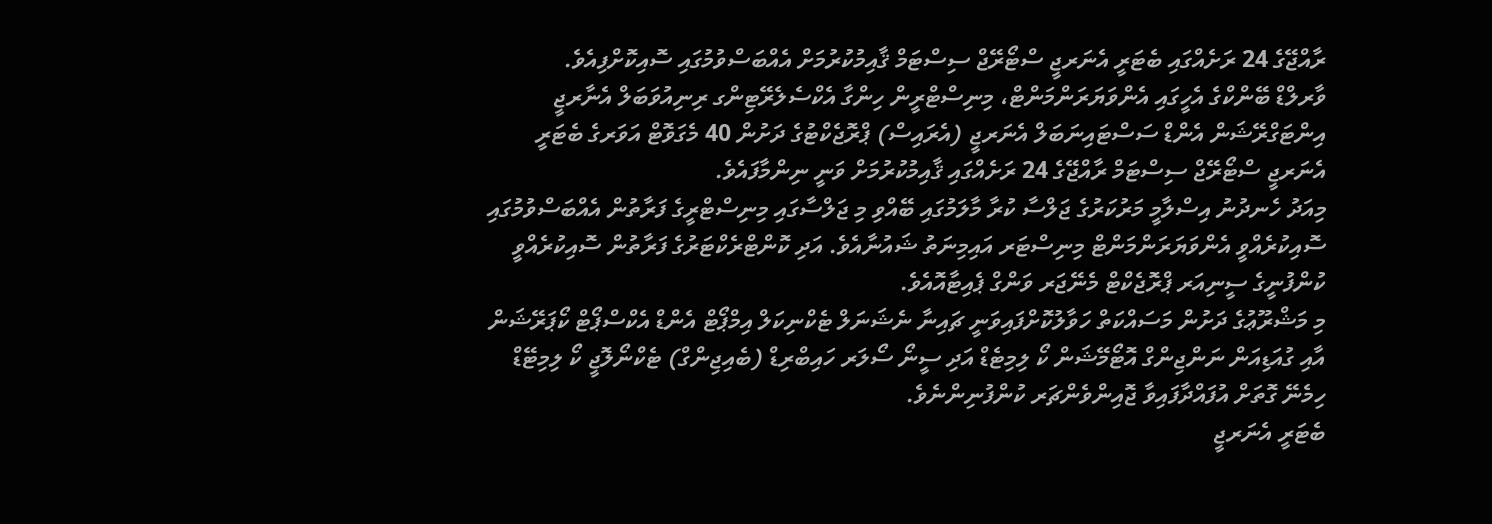ރާއްޖޭގެ 24 ރަށެއްގައި ބެޓަރީ އެނަރޖީ ސްޓޯރޭޖް ސިސްޓަމް ޤާއިމުކުރުމަށް އެއްބަސްވުމުގައި ސޮއިކޮށްފިއެވެ.
ވާރލްޑް ބޭންކްގެ އެހީގައި އެންވަޔަރަންމަންޓް، މިނިސްޓްރީން ހިންގާ އެކްސެލެރޭޓިންގ ރިނިއުވަބަލް އެނާރޖީ އިންޓަގްރޭޝަން އެންޑް ސަސްޓައިނަބަލް އެނަރޖީ (އެރައިސް) ޕްރޮޖެކްޓުގެ ދަށުން 40 މެގަވޮޓް އަވަރގެ ބެޓަރީ އެނަރޖީ ސްޓޯރޭޖް ސިސްޓަމް ރާއްޖޭގެ 24 ރަށެއްގައި ޤާއިމުކުރުމަށް ވަނީ ނިންމާފައެވެ.
މިއަދު ހެނދުނު އިސްލާމީ މަރުކަރުގެ ޖަލްސާ ކުރާ މާލަމުގައި ބޭއްވި މި ޖަލްސާގައި މިނިސްޓްރީގެ ފަރާތުން އެއްބަސްވުމުގައި ސޮއިކުރެއްވީ އެންވަޔަރަންމަންޓް މިނިސްޓަރ އައިމިނަތު ޝައުނާއެވެ. އަދި ކޮންޓްރެކްޓަރުގެ ފަރާތުން ސޮއިކުރެއްވީ ކުންފުނީގެ ސީނިއަރ ޕްރޮޖެކްޓް މެނޭޖަރ ވަންގް ޕެއިޓާއޮއެވެ.
މި މަޝްރޫޢުގެ ދަށުން މަސައްކަތް ހަވާލުކޮށްފައިވަނީ ޗައިނާ ނެޝަނަލް ޓެކްނިކަލް އިމްޕޯޓް އެންޑް އެކްސްޕޯޓް ކޯޕަރޭޝަން އާއި ގުއަޑިއަން ނަންޖިންގް އޮޓޯމޭޝަން ކޯ ލިމިޓެޑް އަދި ސީނޯ ސޯލަރ ހައިބްރިޑް (ބެއިޖިންގް) ޓެކްނޯލޮޖީ ކޯ ލިމިޓޭޑް ހިމެނޭ ގޮތަށް އުފައްދާފައިވާ ޖޮއިންވެންޗަރ ކުންފުނިންނެވެ.
ބެޓަރީ އެނަރޖީ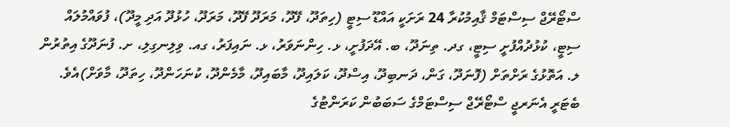ސްޓޯރޭޖް ސިސްޓަމް ޤާއިމުކުރާ 24 ރަށަކީ އައްޑޫ ސިޓީ (ހިތަދޫ، ފޭދޫ، މަރަދޫ ފޭދޫ، މަރަދޫ، ހުޅުދޫ އަދި މީދޫ)، ފުވައްމުލައް ސިޓީ، ކުޅުދުއްފުށީ ސިޓީ، ގދ. ތިނަދޫ، ބ. އޭދަފުށީ، ޅ. ހިންނަވަރު، ޅ. ނައިފަރު، ގއ. ވިލިނގިލި، ށ. ފުނަދޫގެ އިތުރުން ލ. އަތޮޅުގެ ރަށްތަށް (ފޮނަދޫ، ގަން، ދަނބިދޫ، އިސްދޫ، ކަލައިދޫ، މާބައިދޫ، މާމެންދޫ، ކުނަހަންދޫ، ހިތަދޫ، މާވަށް)އެވެ.
ބެޓަރީ އެނަރޖީ ސްޓޯރޭޖް ސިސްޓަމްގެ ސަބަބުން ކަރަންޓުގެ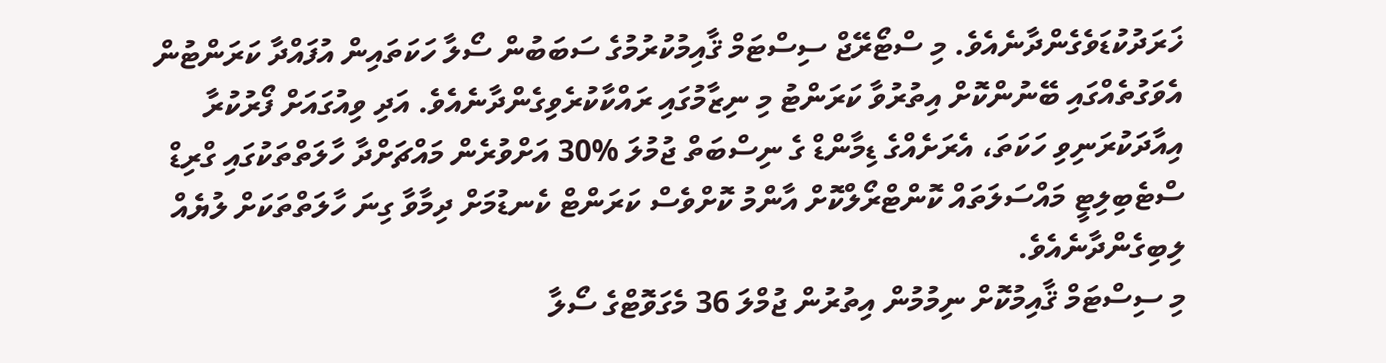ޚަރަދުކުޑަވެގެންދާނެއެވެ. މި ސްޓޯރޭޖް ސިސްޓަމް ޤާއިމުކުރުމުގެ ސަބަބުން ސޯލާ ހަކަތައިން އުފައްދާ ކަރަންޓުން އެވަގުތެއްގައި ބޭނުންކޮށް އިތުރުވާ ކަރަންޓު މި ނިޒާމުގައި ރައްކާކުރެވިގެންދާނެއެވެ. އަދި ވިއުގައަށް ފޯރުކުރާ އިއާދަކުރަނިވި ހަކަތަ، އެރަށެއްގެ ޑިމާންޑް ގެ ނިސްބަތް ޖުމުލަ %30 އަށްވުރެން މައްޗަށްދާ ހާލަތްތަކުގައި ގްރިޑް ސްޓެބިލިޓީ މައްސަލަތައް ކޮންޓްރޯލްކޮށް އާންމު ކޮށްވެސް ކަރަންޓް ކެނޑުމަށް ދިމާވާ ގިނަ ހާލަތްތަކަށް ލުޔެއް ލިބިގެންދާނެއެވެ.
މި ސިސްޓަމް ޤާއިމުކޮށް ނިމުމުން އިތުރުން ޖުމްލަ 36 މެގަވޮޓްގެ ސޯލާ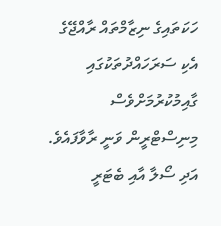ހަކަތައިގެ ނިޒާމްތައް ރާއްޖޭގެ އެކި ސަރަހައްދުތަކުގައި ގާއިމުކުރުމަށްވެސް މިނިސްޓްރީން ވަނީ ރާވާފައެވެ. އަދި ސޯލާ އާއި ބެޓަރީ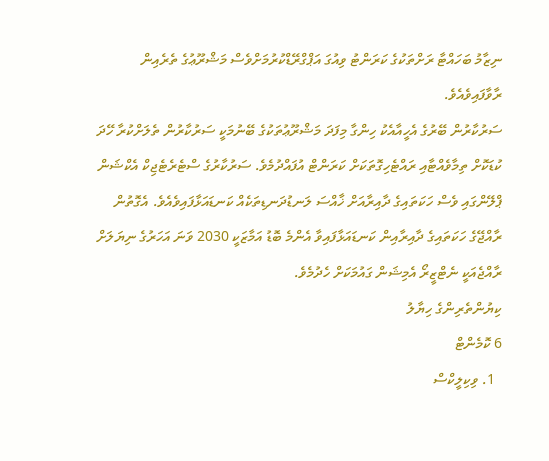ނިޒާމު ބަހައްޓާ ރަށްތަކުގެ ކަރަންޓު ވިއުގަ އަޕްގްރޭޑްކުރުމަށްވެސް މަޝްރޫޢުގެ ތެރެއިން ރާވާފައިވެއެވެ.
ސަރުކާރުން ބޭރުގެ އެހީއާއެކު ހިންގާ މިފަދަ މަޝްރޫޢުތަކުގެ ބޭނުމަކީ ސަރުކާރުން ތެލަށްކުރާ ހޭދަ ކުޑަކޮށް ތިމާވެއްޓާއި ރައްޓެހިގޮތަކަށް ކަރަންޓް އުފައްދުމެވެ. ސަރުކާރުގެ ސްޓެރެޓެޖިކް އެކްޝަން ޕްލޭންގައި ވެސް ހަކަތައިގެ ދާއިރާއަށް ޚާއްސަ ލަނޑުދަނޑިތަކެއް ކަނޑައަޅާފައިވެއެވެ. އެގޮތުން ރާއްޖޭގެ ހަކަތައިގެ ދާއިރާއިން ކަނޑައަޅާފައިވާ އެންމެ ބޮޑު އަމާޒަކީ 2030 ވަނަ އަހަރުގެ ނިޔަލަށް ރާއްޖެއަކީ ނެޓްޒީރޯ އެމިޝަން ގައުމަކަށް ހެދުމެވެ.
ކިޔުންތެރިންގެ ހިޔާލު
6 ކޮމެންޓް
  1. ވިކިލީކްސް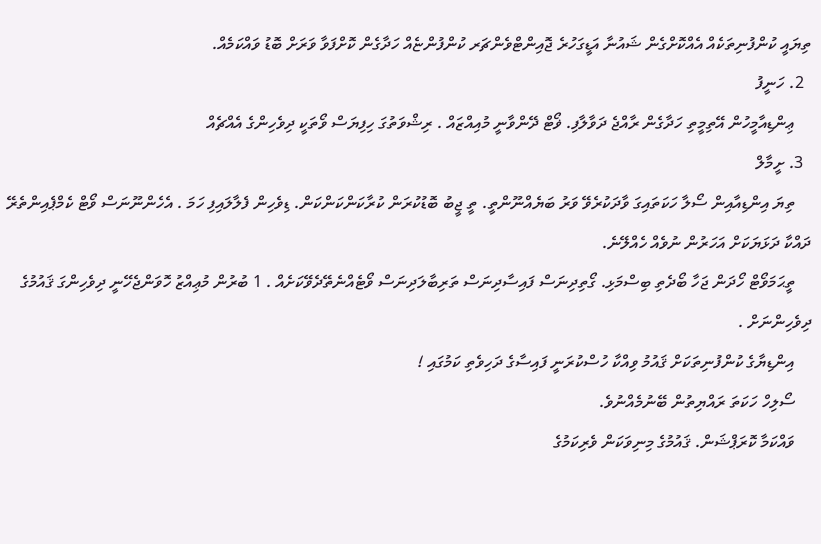ތިޔައީ ކުންފުނިތަކެއް އެއްކޮށްގެން ޝައުނާ އަޑީގަހުރެ ޖޮއިންޓްވެންޗަރ ކުންފުންޏެއް ހަދާގެން ކޮށްފަވާ ވަރަށް ބޮޑު ވައްކަމެއް.
  2. ހަނީފު
    ޢިންޑިއާމީހުން އޭތިމީތި ހަދާގެން ރާއްޖެ ދަވާލާފި. ޥޯޓް ދޭންވާނީ މުއިއްޒައް . ރިޝްވަތުގަ ހިފިޔަސް ވޯތަކީ ދިވެހިންގެ އެއްޗެއް
  3. ށީމާލް
    ތިޔަ އިންޑިއާއިން ސޯލާ ހަކަތައިގަ ވާދަކުރެވޭ ވަރު ބަޔެއްނޫންތީ. ތީ ޖީބު ބޮޑުކުރަން ކުރާކަންކަންކަން. ޑިވެހިން ފެލާލައިފި ހަމަ . އެހެންނޫނަސް ވޯޓް ކެމްޕެއިންތެރޭ ދައްކާ ދަޅަޔަކަށް އަހަރުން ނުވެއް ހެއްލޭނެ.
    ތީޙަމަވޯޓް ހޯދަން ޖަހާ ބޯދެތި ބިސްމަޅި. ގޯތިދިނަސް ފައިސާދިނަސް ތަރިބާލަދިނަސް ވޯޓެއްނެތޭދެވޭކަށެއް . 1 ބުރުން މުޢިއްޒު ހޮވަންޖެހޭނީ ދިވެހިންގަ ޤައުމުގެ ދިވެހިންނަށް .
    އިންޑިޔާގެ ކުންފުނިތަކަށް ޤައުމު ވިއްކާ ހުސްކުރަނީ ފައިސާގެ ދަހިވެތި ކަމުގައި !
    ސޯލިހް ހަކަތަ ރައްޔިތުން ބޭނުމެއްނުވެ.
    ވައްކަމާ ކޮރަޕްޝަން. ޤައުމުގެ މިނިވަކަން ވެރިކަމުގެ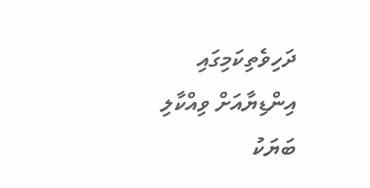ދަހިވެތިކަމިގައި އިންޑިޔާއަށް ވިއްކާލި ބަޔަކު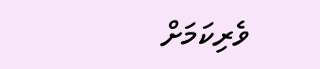ވެރިކަމަށް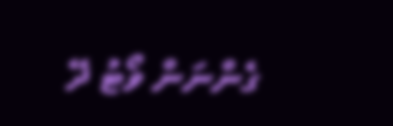ގެންނަން ވޯޓު ދޭ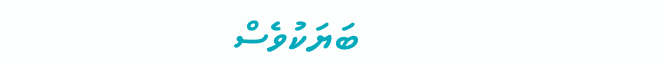ބަޔަކުވެސް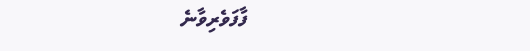ފާފަވެރިވާނެ